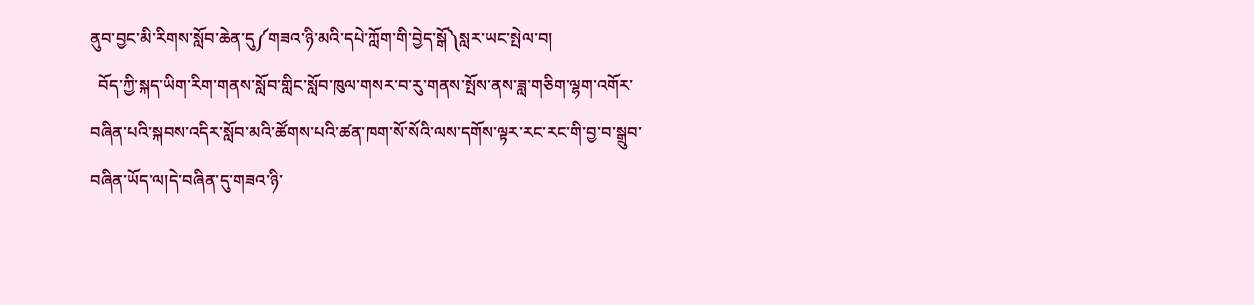ནུབ་བྱང་མི་རིགས་སློབ་ཆེན་དུ༼གཟའ་ཉི་མའི་དཔེ་ཀློག་གི་བྱེད་སྒོ༽སླར་ཡང་སྤེལ་བ།
  བོད་ཀྱི་སྐད་ཡིག་རིག་གནས་སློབ་གླིང་སློབ་ཁུལ་གསར་བ་རུ་གནས་སྤོས་ནས་ཟླ་གཅིག་ལྷག་འགོར་བཞིན་པའི་སྐབས་འདིར་སློབ་མའི་ཚོགས་པའི་ཚན་ཁག་སོ་སོའི་ལས་དགོས་ལྟར་རང་རང་གི་བྱ་བ་སྒྲུབ་བཞིན་ཡོད་ལ།དེ་བཞིན་དུ་གཟའ་ཉི་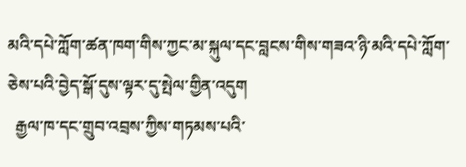མའི་དཔེ་ཀློག་ཚན་ཁག་གིས་ཀྱང་མ་སྐུལ་དང་བླངས་གིས་གཟའ་ཉི་མའི་དཔེ་ཀློག་ཅེས་པའི་བྱེད་སྒོ་དུས་ལྟར་དུ་སྤེལ་གྱིན་འདུག
  རྒྱལ་ཁ་དང་གྲུབ་འབྲས་ཀྱིས་གཏམས་པའི་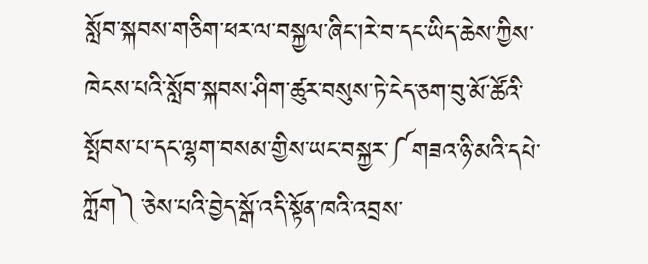སློབ་སྐབས་གཅིག་ཕར་ལ་བསྐྱལ་ཞིང་།རེ་བ་དང་ཡིད་ཆེས་ཀྱིས་ཁེངས་པའི་སློབ་སྐབས་ཤིག་ཚུར་བསུས་ཏེ་ངེད་ཅག་བུ་མོ་ཚོའི་སྤོབས་པ་དང་ལྷག་བསམ་གྱིས་ཡང་བསྐྱར་༼གཟའ་ཉི་མའི་དཔེ་ཀློག༽་ཅེས་པའི་བྱེད་སྒོ་འདི་སྟོན་ཁའི་འབྲས་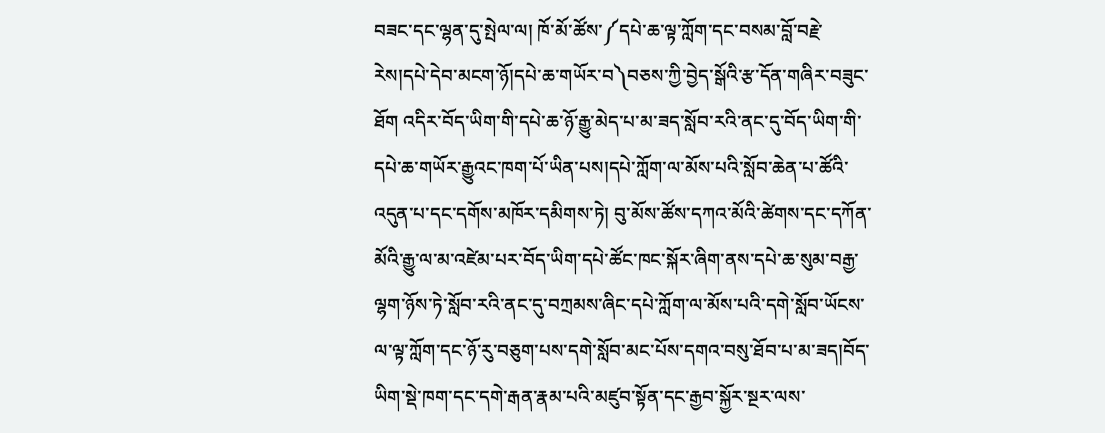བཟང་དང་ལྷན་དུ་སྤེལ་ལ། ཁོ་མོ་ཚོས་༼དཔེ་ཆ་ལྟ་ཀློག་དང་བསམ་བློ་བརྗེ་རེས།དཔེ་དེབ་མངག་ཉོ།དཔེ་ཆ་གཡོར་བ༽བཅས་ཀྱི་བྱེད་སྒོའི་རྩ་དོན་གཞིར་བཟུང་ཐོག འདིར་བོད་ཡིག་གི་དཔེ་ཆ་ཉོ་རྒྱུ་མེད་པ་མ་ཟད་སློབ་རའི་ནང་དུ་བོད་ཡིག་གི་དཔེ་ཆ་གཡོར་རྒྱུའང་ཁག་པོ་ཡིན་པས།དཔེ་ཀློག་ལ་མོས་པའི་སློབ་ཆེན་པ་ཚོའི་འདུན་པ་དང་དགོས་མཁོར་དམིགས་ཏེ། བུ་མོས་ཚོས་དཀའ་མོའི་ཚེགས་དང་དཀོན་མོའི་རྒྱུ་ལ་མ་འཛེམ་པར་བོད་ཡིག་དཔེ་ཚོང་ཁང་སྐོར་ཞིག་ནས་དཔེ་ཆ་སུམ་བརྒྱ་ལྷག་ཉོས་ཏེ་སློབ་རའི་ནང་དུ་བཀྲམས་ཞིང་དཔེ་ཀློག་ལ་མོས་པའི་དགེ་སློབ་ཡོངས་ལ་ལྟ་ཀློག་དང་ཉོ་རུ་བཅུག་པས་དགེ་སློབ་མང་པོས་དགའ་བསུ་ཐོབ་པ་མ་ཟད།བོད་ཡིག་སྡེ་ཁག་དང་དགེ་རྒན་རྣམ་པའི་མཛུབ་སྟོན་དང་རྒྱབ་སྐྱོར་སྔར་ལས་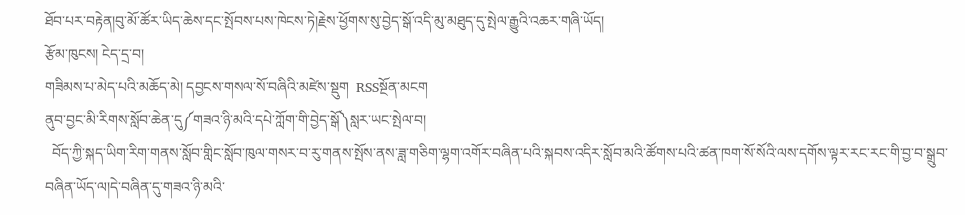ཐོབ་པར་བརྟེན།བུ་མོ་ཚོར་ཡིད་ཆེས་དང་སྤོབས་པས་ཁེངས་ཏེ།རྗེས་ཕྱོགས་སུ་བྱེད་སྒོ་འདི་མུ་མཐུད་དུ་སྤེལ་རྒྱུའི་འཆར་གཞི་ཡོད།
རྩོམ་ཁུངས། ངེད་དྲ་བ།
གཟིམས་པ་མེད་པའི་མཆོད་མེ། དབྱངས་གསལ་སོ་བཞིའི་མཛེས་སྡུག  RSSསྔོན་མངག
ནུབ་བྱང་མི་རིགས་སློབ་ཆེན་དུ༼གཟའ་ཉི་མའི་དཔེ་ཀློག་གི་བྱེད་སྒོ༽སླར་ཡང་སྤེལ་བ།
  བོད་ཀྱི་སྐད་ཡིག་རིག་གནས་སློབ་གླིང་སློབ་ཁུལ་གསར་བ་རུ་གནས་སྤོས་ནས་ཟླ་གཅིག་ལྷག་འགོར་བཞིན་པའི་སྐབས་འདིར་སློབ་མའི་ཚོགས་པའི་ཚན་ཁག་སོ་སོའི་ལས་དགོས་ལྟར་རང་རང་གི་བྱ་བ་སྒྲུབ་བཞིན་ཡོད་ལ།དེ་བཞིན་དུ་གཟའ་ཉི་མའི་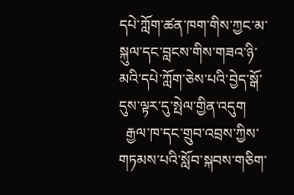དཔེ་ཀློག་ཚན་ཁག་གིས་ཀྱང་མ་སྐུལ་དང་བླངས་གིས་གཟའ་ཉི་མའི་དཔེ་ཀློག་ཅེས་པའི་བྱེད་སྒོ་དུས་ལྟར་དུ་སྤེལ་གྱིན་འདུག
  རྒྱལ་ཁ་དང་གྲུབ་འབྲས་ཀྱིས་གཏམས་པའི་སློབ་སྐབས་གཅིག་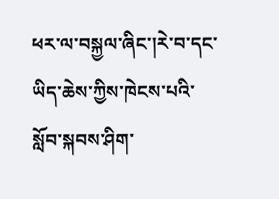ཕར་ལ་བསྐྱལ་ཞིང་།རེ་བ་དང་ཡིད་ཆེས་ཀྱིས་ཁེངས་པའི་སློབ་སྐབས་ཤིག་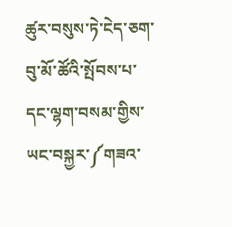ཚུར་བསུས་ཏེ་ངེད་ཅག་བུ་མོ་ཚོའི་སྤོབས་པ་དང་ལྷག་བསམ་གྱིས་ཡང་བསྐྱར་༼གཟའ་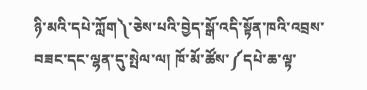ཉི་མའི་དཔེ་ཀློག༽་ཅེས་པའི་བྱེད་སྒོ་འདི་སྟོན་ཁའི་འབྲས་བཟང་དང་ལྷན་དུ་སྤེལ་ལ། ཁོ་མོ་ཚོས་༼དཔེ་ཆ་ལྟ་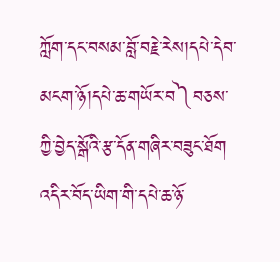ཀློག་དང་བསམ་བློ་བརྗེ་རེས།དཔེ་དེབ་མངག་ཉོ།དཔེ་ཆ་གཡོར་བ༽བཅས་ཀྱི་བྱེད་སྒོའི་རྩ་དོན་གཞིར་བཟུང་ཐོག འདིར་བོད་ཡིག་གི་དཔེ་ཆ་ཉོ་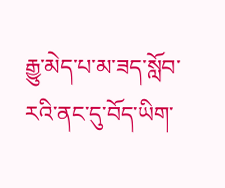རྒྱུ་མེད་པ་མ་ཟད་སློབ་རའི་ནང་དུ་བོད་ཡིག་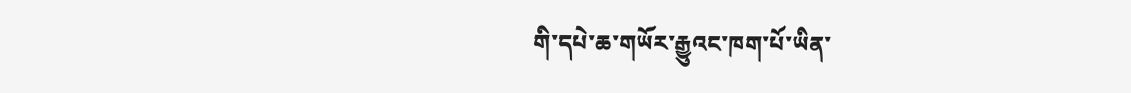གི་དཔེ་ཆ་གཡོར་རྒྱུའང་ཁག་པོ་ཡིན་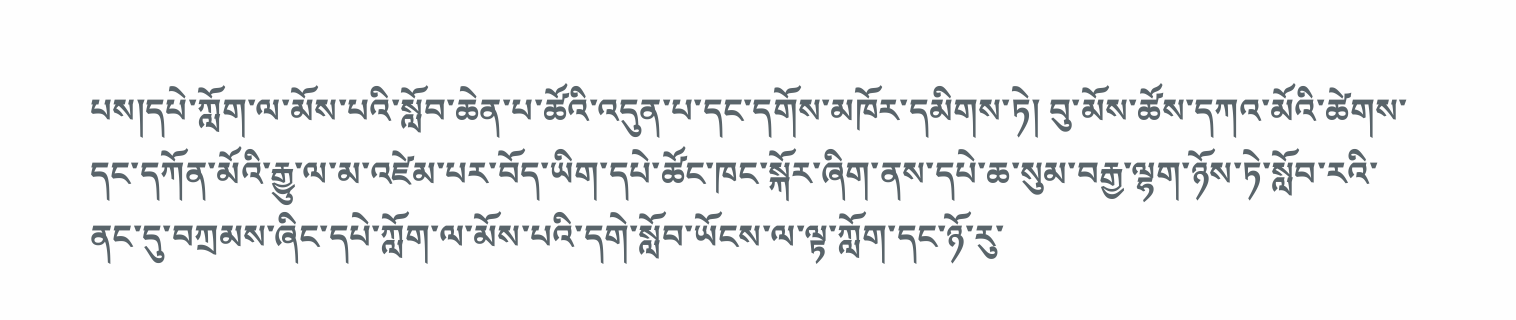པས།དཔེ་ཀློག་ལ་མོས་པའི་སློབ་ཆེན་པ་ཚོའི་འདུན་པ་དང་དགོས་མཁོར་དམིགས་ཏེ། བུ་མོས་ཚོས་དཀའ་མོའི་ཚེགས་དང་དཀོན་མོའི་རྒྱུ་ལ་མ་འཛེམ་པར་བོད་ཡིག་དཔེ་ཚོང་ཁང་སྐོར་ཞིག་ནས་དཔེ་ཆ་སུམ་བརྒྱ་ལྷག་ཉོས་ཏེ་སློབ་རའི་ནང་དུ་བཀྲམས་ཞིང་དཔེ་ཀློག་ལ་མོས་པའི་དགེ་སློབ་ཡོངས་ལ་ལྟ་ཀློག་དང་ཉོ་རུ་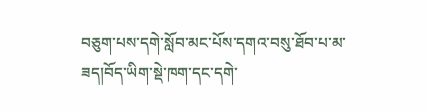བཅུག་པས་དགེ་སློབ་མང་པོས་དགའ་བསུ་ཐོབ་པ་མ་ཟད།བོད་ཡིག་སྡེ་ཁག་དང་དགེ་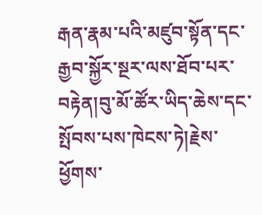རྒན་རྣམ་པའི་མཛུབ་སྟོན་དང་རྒྱབ་སྐྱོར་སྔར་ལས་ཐོབ་པར་བརྟེན།བུ་མོ་ཚོར་ཡིད་ཆེས་དང་སྤོབས་པས་ཁེངས་ཏེ།རྗེས་ཕྱོགས་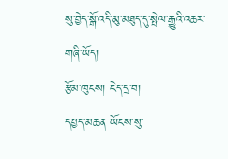སུ་བྱེད་སྒོ་འདི་མུ་མཐུད་དུ་སྤེལ་རྒྱུའི་འཆར་གཞི་ཡོད།
རྩོམ་ཁུངས། ངེད་དྲ་བ།
དཔྱད་མཆན ཡོངས་སུ་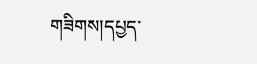གཟིགས།དཔྱད་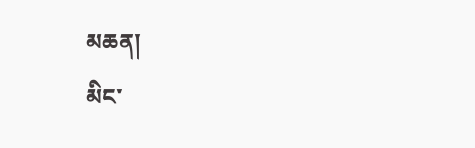མཆན།
མིང་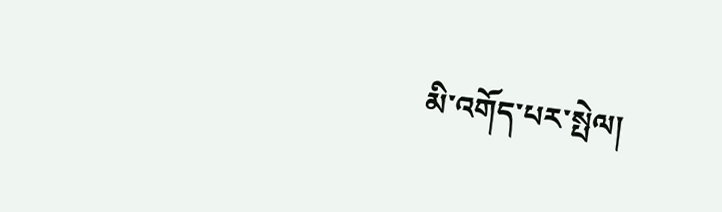མི་འགོད་པར་སྤེལ།